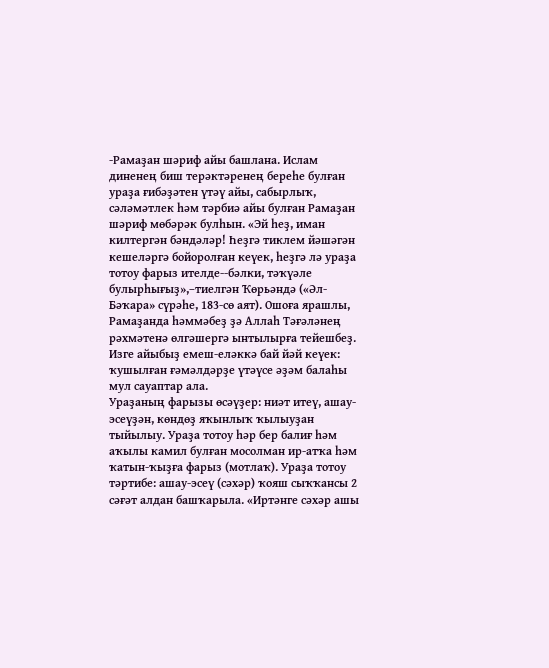-Рамаҙан шәриф айы башлана. Ислам диненең биш терәктәренең береһе булған ураҙа ғибәҙәтен үтәү айы, сабырлыҡ, сәләмәтлек һәм тәрбиә айы булған Рамаҙан шәриф мөбәрәк булһын. «Эй һеҙ, иман килтергән бәндәләр! Һеҙгә тиклем йәшәгән кешеләргә бойоролған кеүек, һеҙгә лә ураҙа тотоу фарыз ителде--бәлки, тәҡүәле булырһығыҙ»,–тиелгән Ҡөрьәндә («Әл-Бәҡара» сүрәһе, 183-сө аят). Ошоға ярашлы, Рамаҙанда һәммәбеҙ ҙә Аллаһ Тәғәләнең рәхмәтенә өлгәшергә ынтылырға тейешбеҙ. Изге айыбыҙ емеш-еләккә бай йәй кеүек: ҡушылған ғәмәлдәрҙе үтәүсе әҙәм балаһы мул сауаптар ала.
Ураҙаның фарызы өсәүҙер: ниәт итеү, ашау-эсеүҙән, көндөҙ яҡынлыҡ ҡылыуҙан тыйылыу. Ураҙа тотоу һәр бер балиғ һәм аҡылы камил булған мосолман ир-атҡа һәм ҡатын-ҡыҙға фарыз (мотлаҡ). Ураҙа тотоу тәртибе: ашау-эсеү (сәхәр) ҡояш сыҡҡансы 2 сәғәт алдан башҡарыла. «Иртәнге сәхәр ашы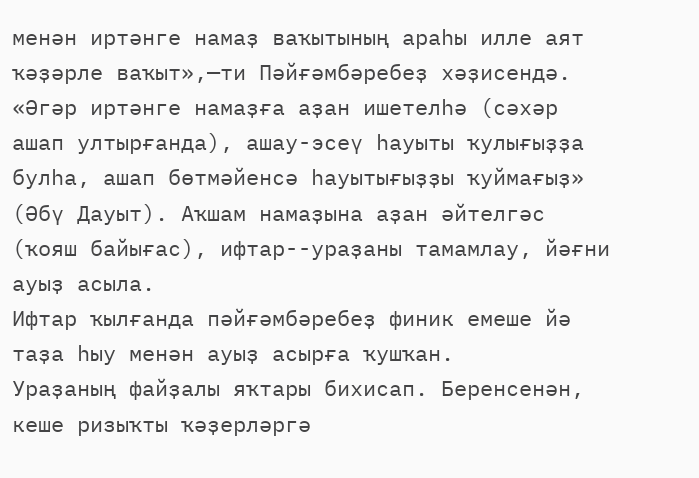менән иртәнге намаҙ ваҡытының араһы илле аят ҡәҙәрле ваҡыт»,—ти Пәйғәмбәребеҙ хәҙисендә. «Әгәр иртәнге намаҙға аҙан ишетелһә (сәхәр ашап ултырғанда), ашау-эсеү һауыты ҡулығыҙҙа булһа, ашап бөтмәйенсә һауытығыҙҙы ҡуймағыҙ» (Әбү Дауыт). Аҡшам намаҙына аҙан әйтелгәс (ҡояш байығас), ифтар--ураҙаны тамамлау, йәғни ауыҙ асыла.
Ифтар ҡылғанда пәйғәмбәребеҙ финик емеше йә таҙа һыу менән ауыҙ асырға ҡушҡан.
Ураҙаның файҙалы яҡтары бихисап. Беренсенән, кеше ризыҡты ҡәҙерләргә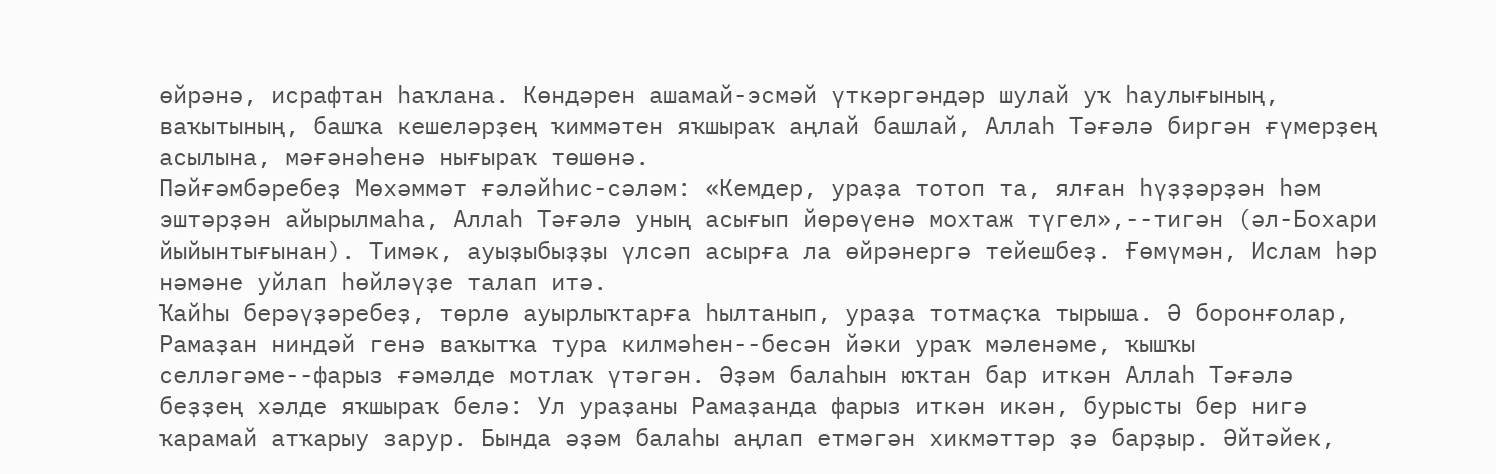өйрәнә, исрафтан һаҡлана. Көндәрен ашамай-эсмәй үткәргәндәр шулай уҡ һаулығының, ваҡытының, башҡа кешеләрҙең ҡиммәтен яҡшыраҡ аңлай башлай, Аллаһ Тәғәлә биргән ғүмерҙең асылына, мәғәнәһенә нығыраҡ төшөнә.
Пәйғәмбәребеҙ Мөхәммәт ғәләйһис-сәләм: «Кемдер, ураҙа тотоп та, ялған һүҙҙәрҙән һәм эштәрҙән айырылмаһа, Аллаһ Тәғәлә уның асығып йөрөүенә мохтаж түгел»,--тигән (әл-Бохари йыйынтығынан). Тимәк, ауыҙыбыҙҙы үлсәп асырға ла өйрәнергә тейешбеҙ. Ғөмүмән, Ислам һәр нәмәне уйлап һөйләүҙе талап итә.
Ҡайһы берәүҙәребеҙ, төрлө ауырлыҡтарға һылтанып, ураҙа тотмаҫҡа тырыша. Ә боронғолар, Рамаҙан ниндәй генә ваҡытҡа тура килмәһен--бесән йәки ураҡ мәленәме, ҡышҡы селләгәме--фарыз ғәмәлде мотлаҡ үтәгән. Әҙәм балаһын юҡтан бар иткән Аллаһ Тәғәлә беҙҙең хәлде яҡшыраҡ белә: Ул ураҙаны Рамаҙанда фарыз иткән икән, бурысты бер нигә ҡарамай атҡарыу зарур. Бында әҙәм балаһы аңлап етмәгән хикмәттәр ҙә барҙыр. Әйтәйек,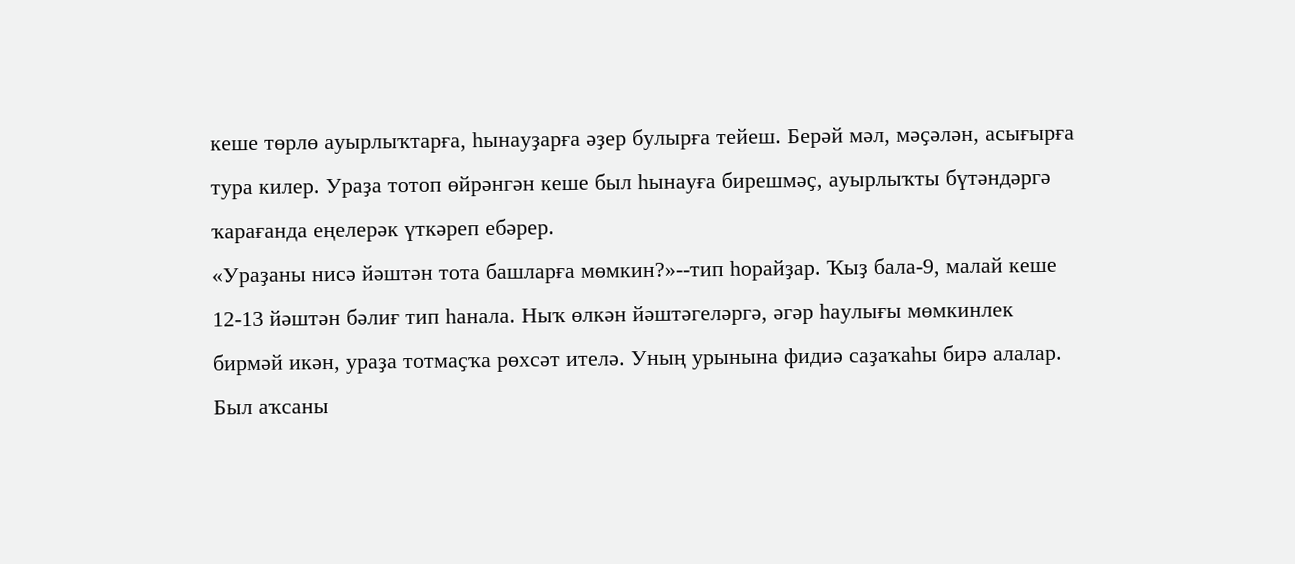кеше төрлө ауырлыҡтарға, һынауҙарға әҙер булырға тейеш. Берәй мәл, мәҫәлән, асығырға тура килер. Ураҙа тотоп өйрәнгән кеше был һынауға бирешмәҫ, ауырлыҡты бүтәндәргә ҡарағанда еңелерәк үткәреп ебәрер.
«Ураҙаны нисә йәштән тота башларға мөмкин?»--тип һорайҙар. Ҡыҙ бала-9, малай кеше 12-13 йәштән бәлиғ тип һанала. Ныҡ өлкән йәштәгеләргә, әгәр һаулығы мөмкинлек бирмәй икән, ураҙа тотмаҫҡа рөхсәт ителә. Уның урынына фидиә саҙаҡаһы бирә алалар. Был аҡсаны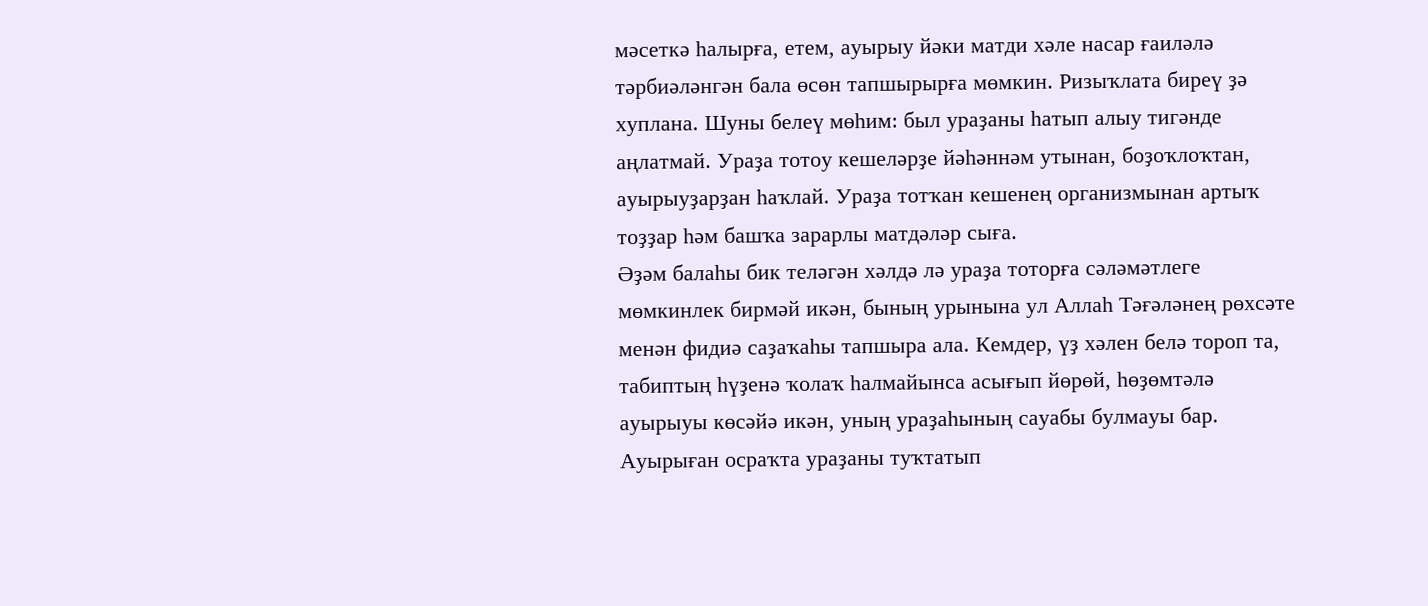мәсеткә һалырға, етем, ауырыу йәки матди хәле насар ғаиләлә тәрбиәләнгән бала өсөн тапшырырға мөмкин. Ризыҡлата биреү ҙә хуплана. Шуны белеү мөһим: был ураҙаны һатып алыу тигәнде аңлатмай. Ураҙа тотоу кешеләрҙе йәһәннәм утынан, боҙоҡлоҡтан, ауырыуҙарҙан һаҡлай. Ураҙа тотҡан кешенең организмынан артыҡ тоҙҙар һәм башҡа зарарлы матдәләр сыға.
Әҙәм балаһы бик теләгән хәлдә лә ураҙа тоторға сәләмәтлеге мөмкинлек бирмәй икән, бының урынына ул Аллаһ Тәғәләнең рөхсәте менән фидиә саҙаҡаһы тапшыра ала. Кемдер, үҙ хәлен белә тороп та, табиптың һүҙенә ҡолаҡ һалмайынса асығып йөрөй, һөҙөмтәлә ауырыуы көсәйә икән, уның ураҙаһының сауабы булмауы бар. Ауырыған осраҡта ураҙаны туҡтатып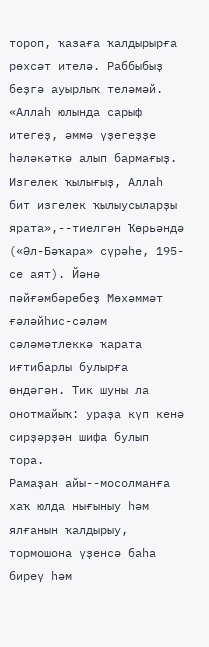тороп, ҡазаға ҡалдырырға рөхсәт ителә. Раббыбыҙ беҙгә ауырлыҡ теләмәй. «Аллаһ юлында сарыф итегеҙ, әммә үҙегеҙҙе һәләкәткә алып бармағыҙ. Изгелек ҡылығыҙ, Аллаһ бит изгелек ҡылыусыларҙы ярата»,--тиелгән Ҡөрьәндә («Әл-Бәҡара» сүрәһе, 195-се аят). Йәнә пәйғәмбәребеҙ Мөхәммәт ғәләйһис-сәләм сәләмәтлеккә ҡарата иғтибарлы булырға өндәгән. Тик шуны ла онотмайыҡ: ураҙа күп кенә сирҙәрҙән шифа булып тора.
Рамаҙан айы--мосолманға хаҡ юлда нығыныу һәм ялғанын ҡалдырыу, тормошона үҙенсә баһа биреү һәм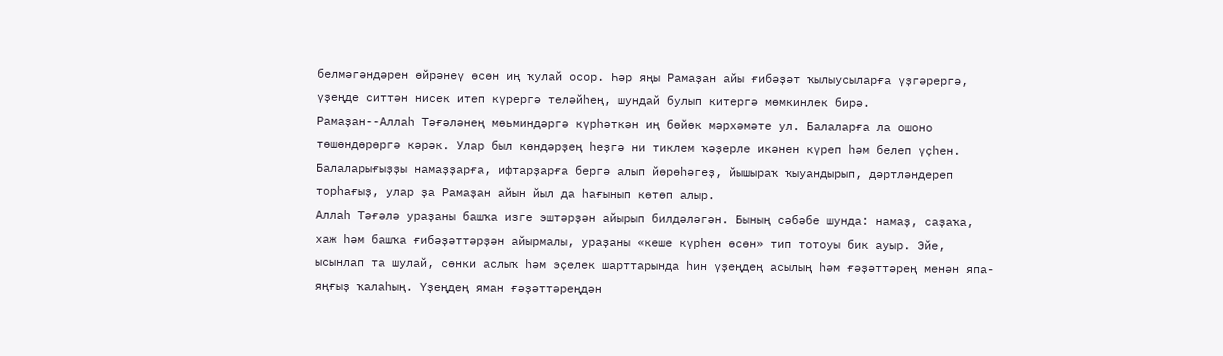белмәгәндәрен өйрәнеү өсөн иң ҡулай осор. Һәр яңы Рамаҙан айы ғибәҙәт ҡылыусыларға үҙгәрергә, үҙеңде ситтән нисек итеп күрергә теләйһең, шундай булып китергә мөмкинлек бирә.
Рамаҙан--Аллаһ Тәғәләнең мөьминдәргә күрһәткән иң бөйөк мәрхәмәте ул. Балаларға ла ошоно төшөндөрөргә кәрәк. Улар был көндәрҙең һеҙгә ни тиклем ҡәҙерле икәнен күреп һәм белеп үҫһен. Балаларығыҙҙы намаҙҙарға, ифтарҙарға бергә алып йөрөһәгеҙ, йышыраҡ ҡыуандырып, дәртләндереп торһағыҙ, улар ҙа Рамаҙан айын йыл да һағынып көтөп алыр.
Аллаһ Тәғәлә ураҙаны башҡа изге эштәрҙән айырып билдәләгән. Бының сәбәбе шунда: намаҙ, саҙаҡа, хаж һәм башҡа ғибәҙәттәрҙән айырмалы, ураҙаны «кеше күрһен өсөн» тип тотоуы бик ауыр. Эйе, ысынлап та шулай, сөнки аслыҡ һәм эҫелек шарттарында һин үҙеңдең асылың һәм ғәҙәттәрең менән япа-яңғыҙ ҡалаһың. Үҙеңдең яман ғәҙәттәреңдән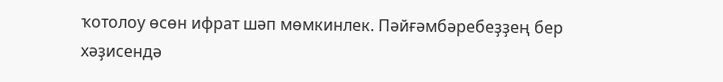ҡотолоу өсөн ифрат шәп мөмкинлек. Пәйғәмбәребеҙҙең бер хәҙисендә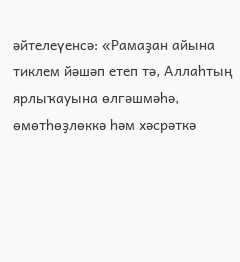әйтелеүенсә: «Рамаҙан айына тиклем йәшәп етеп тә, Аллаһтың ярлыҡауына өлгәшмәһә, өмөтһөҙлөккә һәм хәсрәткә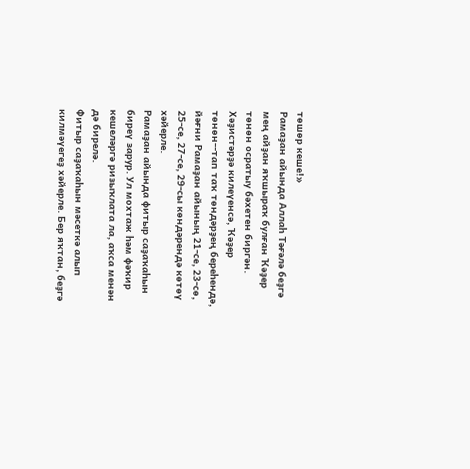төшөр кеше!»
Рамаҙан айында Аллаһ Тәғәлә беҙгә мең айҙан яҡшыраҡ булған Ҡәҙер төнөн осратыу бәхетен биргән. Хәҙистәрҙә килеүенсә, Ҡәҙер төнөн--тап таҡ төндәрҙең береһендә, йәғни Рамаҙан айының 21-се, 23-сө, 25-се, 27-се, 29-сы көндәрендә көтөү хәйерле.
Рамаҙан айында фитыр саҙаҡаһын биреү зарур. Ул мохтаж һәм фәҡир кешеләргә ризыҡлата ла, аҡса менән дә бирелә.
Фитыр саҙаҡаһын мәсеткә алып килмәүегеҙ хәйерле. Бер яҡтан, беҙгә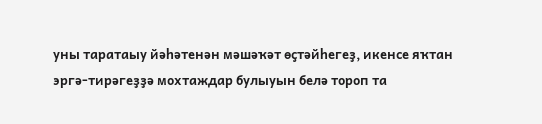уны таратаыу йәһәтенән мәшәҡәт өҫтәйһегеҙ, икенсе яҡтан эргә-тирәгеҙҙә мохтаждар булыуын белә тороп та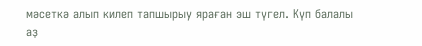мәсеткә алып килеп тапшырыу яраған эш түгел. Күп балалы аҙ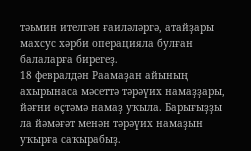тәьмин ителгән ғаиләләргә, атайҙары махсус хәрби операцияла булған балаларға бирегеҙ.
18 февралдән Раамаҙан айының ахырынаса мәсеттә тәрәүих намаҙҙары, йәғни өҫтәмә намаҙ уҡыла. Барығыҙҙы ла йәмәғәт менән тәрәүих намаҙын уҡырға саҡырабыҙ.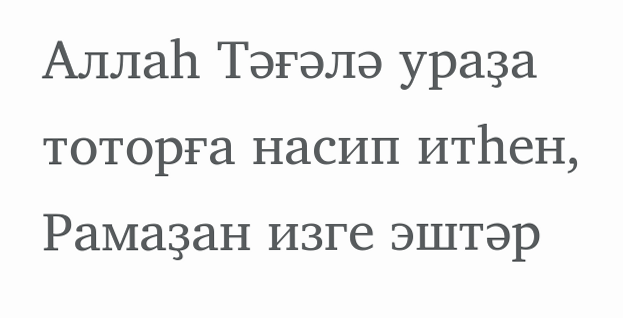Аллаһ Тәғәлә ураҙа тоторға насип итһен, Рамаҙан изге эштәр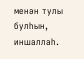менән тулы булһын, иншаллаһ.